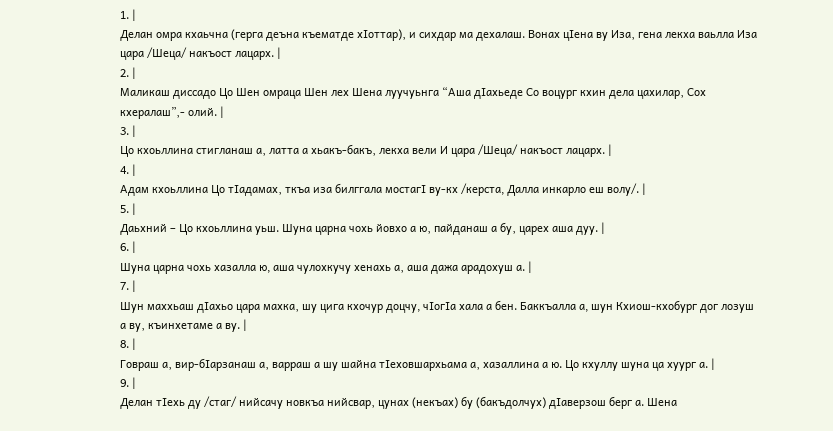1. |
Делан омра кхаьчна (герга деъна къематде хIоттар)‚ и сихдар ма дехалаш. Вонах цIена ву Иза‚ гена лекха ваьлла Иза цара /Шеца/ накъост лацарх. |
2. |
Маликаш диссадо Цо Шен омраца Шен лех Шена луучуьнга “Аша дIахьеде Со воцург кхин дела цахилар‚ Сох кхералаш”‚- олий. |
3. |
Цо кхоьллина стигланаш а‚ латта а хьакъ-бакъ‚ лекха вели И цара /Шеца/ накъост лацарх. |
4. |
Адам кхоьллина Цо тIадамах‚ ткъа иза билггала мостагI ву-кх /керста, Далла инкарло еш волу/. |
5. |
Даьхний – Цо кхоьллина уьш. Шуна царна чохь йовхо а ю‚ пайданаш а бу‚ царех аша дуу. |
6. |
Шуна царна чохь хазалла ю, аша чулохкучу хенахь а‚ аша дажа арадохуш а. |
7. |
Шун маххьаш дIахьо цара махка‚ шу цига кхочур доцчу, чIогIа хала а бен. Баккъалла а, шун Кхиош-кхобург дог лозуш а ву‚ къинхетаме а ву. |
8. |
Говраш а‚ вир-бIарзанаш а‚ варраш а шу шайна тIеховшархьама а‚ хазаллина а ю. Цо кхуллу шуна ца хуург а. |
9. |
Делан тIехь ду /стаг/ нийсачу новкъа нийсвар‚ цунах (некъах) бу (бакъдолчух) дIаверзош берг а. Шена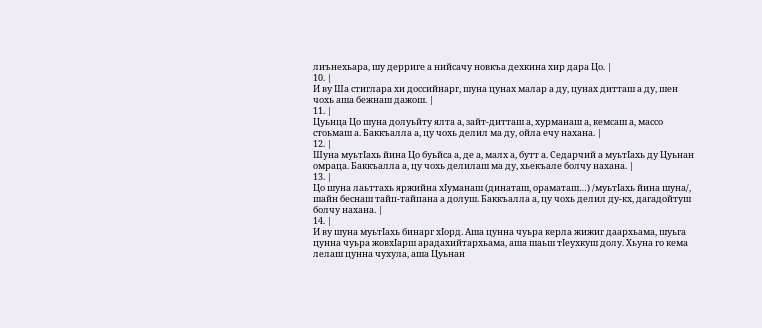лиънехьара, шу дерриге а нийсачу новкъа дехкина хир дара Цо. |
10. |
И ву Ша стиглара хи доссийнарг‚ шуна цунах малар а ду‚ цунах дитташ а ду‚ шен чохь аша бежнаш дажош. |
11. |
Цуьнца Цо шуна долуьйту ялта а‚ зайт-дитташ а‚ хурманаш а‚ кемсаш а‚ массо стоьмаш а. Баккъалла а, цу чохь делил ма ду, ойла ечу нахана. |
12. |
Шуна муьтIахь йина Цо буьйса а‚ де а‚ малх а‚ бутт а. Седарчий а муьтIахь ду Цуьнан омраца. Баккъалла а, цу чохь делилаш ма ду, хьекъале болчу нахана. |
13. |
Цо шуна лаьттахь яржийна хIуманаш (динаташ, ораматаш…) /муьтIахь йина шуна/‚ шайн беснаш тайп-тайпана а долуш. Баккъалла а, цу чохь делил ду-кх, дагадойтуш болчу нахана. |
14. |
И ву шуна муьтIахь бинарг хIорд. Аша цунна чуьра керла жижиг даархьама‚ шуьга цунна чуьра жовхIарш арадахийтархьама‚ аша шаьш тIеухкуш долу. Хьуна го кема лелаш цунна чухула, аша Цуьнан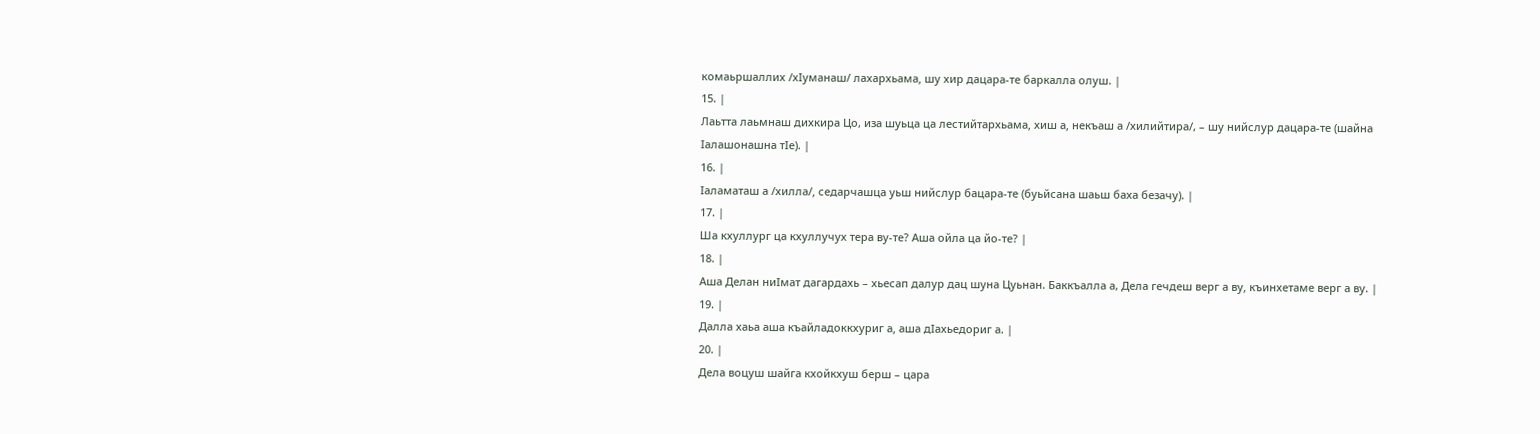комаьршаллих /хIуманаш/ лахархьама‚ шу хир дацара-те баркалла олуш. |
15. |
Лаьтта лаьмнаш дихкира Цо, иза шуьца ца лестийтархьама‚ хиш а‚ некъаш а /хилийтира/, – шу нийслур дацара-те (шайна Iалашонашна тIе). |
16. |
Iаламаташ а /хилла/‚ седарчашца уьш нийслур бацара-те (буьйсана шаьш баха безачу). |
17. |
Ша кхуллург ца кхуллучух тера ву-те? Аша ойла ца йо-те? |
18. |
Аша Делан ниIмат дагардахь – хьесап далур дац шуна Цуьнан. Баккъалла а, Дела гечдеш верг а ву‚ къинхетаме верг а ву. |
19. |
Далла хаьа аша къайладоккхуриг а‚ аша дIахьедориг а. |
20. |
Дела воцуш шайга кхойкхуш берш – цара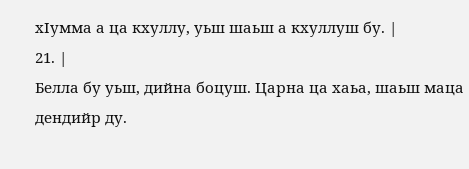хIумма а ца кхуллу‚ уьш шаьш а кхуллуш бу. |
21. |
Белла бу уьш‚ дийна боцуш. Царна ца хаьа‚ шаьш маца дендийр ду.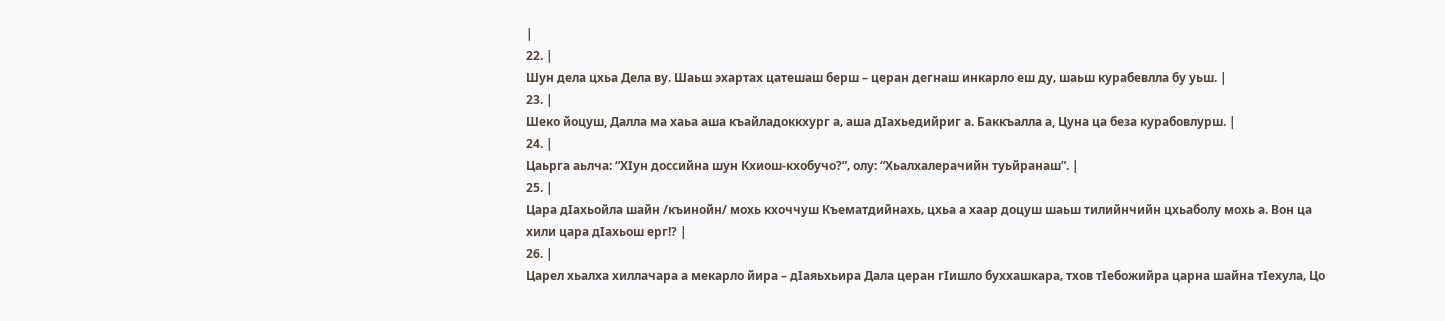|
22. |
Шун дела цхьа Дела ву. Шаьш эхартах цатешаш берш – церан дегнаш инкарло еш ду‚ шаьш курабевлла бу уьш. |
23. |
Шеко йоцуш, Далла ма хаьа аша къайладоккхург а‚ аша дIахьедийриг а. Баккъалла а, Цуна ца беза курабовлурш. |
24. |
Цаьрга аьлча: “ХIун доссийна шун Кхиош-кхобучо?”‚ олу: “Хьалхалерачийн туьйранаш”. |
25. |
Цара дIахьойла шайн /къинойн/ мохь кхоччуш Къематдийнахь‚ цхьа а хаар доцуш шаьш тилийнчийн цхьаболу мохь а. Вон ца хили цара дIахьош ерг!? |
26. |
Царел хьалха хиллачара а мекарло йира – дIаяьхьира Дала церан гIишло буххашкара‚ тхов тIебожийра царна шайна тIехула‚ Цо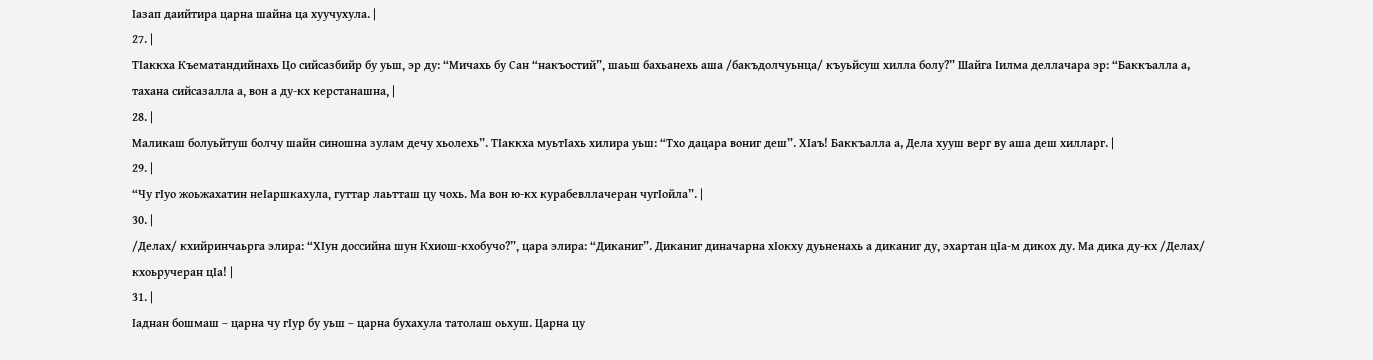Iазап даийтира царна шайна ца хуучухула. |
27. |
ТIаккха Къематандийнахь Цо сийсазбийр бу уьш‚ эр ду: “Мичахь бу Сан “накъостий”‚ шаьш бахьанехь аша /бакъдолчуьнца/ къуьйсуш хилла болу?” Шайга Iилма деллачара эр: “Баккъалла а, тахана сийсазалла а‚ вон а ду-кх керстанашна‚ |
28. |
Маликаш болуьйтуш болчу шайн синошна зулам дечу хьолехь”. ТIаккха муьтIахь хилира уьш: “Тхо дацара вониг деш”. ХIаъ! Баккъалла а, Дела хууш верг ву аша деш хилларг. |
29. |
“Чу гIуо жоьжахатин неIаршкахула‚ гуттар лаьтташ цу чохь. Ма вон ю-кх курабевллачеран чугIойла”. |
30. |
/Делах/ кхийринчаьрга элира: “ХIун доссийна шун Кхиош-кхобучо?”‚ цара элира: “Диканиг”. Диканиг диначарна хIокху дуьненахь а диканиг ду‚ эхартан цIа-м дикох ду. Ма дика ду-кх /Делах/ кхоьручеран цIа! |
31. |
Iаднан бошмаш – царна чу гIур бу уьш – царна бухахула татолаш оьхуш. Царна цу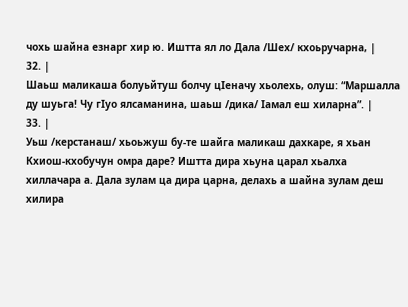чохь шайна езнарг хир ю. Иштта ял ло Дала /Шех/ кхоьручарна‚ |
32. |
Шаьш маликаша болуьйтуш болчу цIеначу хьолехь‚ олуш: “Маршалла ду шуьга! Чу гIуо ялсаманина, шаьш /дика/ Iамал еш хиларна”. |
33. |
Уьш /керстанаш/ хьоьжуш бу-те шайга маликаш дахкаре‚ я хьан Кхиош-кхобучун омра даре? Иштта дира хьуна царал хьалха хиллачара а. Дала зулам ца дира царна‚ делахь а шайна зулам деш хилира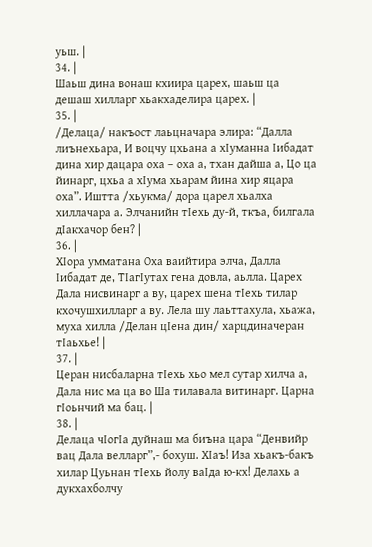уьш. |
34. |
Шаьш дина вонаш кхиира царех‚ шаьш ца дешаш хилларг хьакхаделира царех. |
35. |
/Делаца/ накъост лаьцначара элира: “Далла лиънехьара, И воцчу цхьана а хIуманна Iибадат дина хир дацара оха – оха а‚ тхан дайша а‚ Цо ца йинарг, цхьа а хIума хьарам йина хир яцара оха”. Иштта /хьукма/ дора царел хьалха хиллачара а. Элчанийн тIехь ду-й, ткъа, билгала дIакхачор бен? |
36. |
ХIора умматана Оха ваийтира элча‚ Далла Iибадат де‚ ТIагIутах гена довла‚ аьлла. Царех Дала нисвинарг а ву‚ царех шена тIехь тилар кхочушхилларг а ву. Лела шу лаьттахула‚ хьажа‚ муха хилла /Делан цIена дин/ харцдиначеран тIаьхье! |
37. |
Церан нисбаларна тIехь хьо мел сутар хилча а‚ Дала нис ма ца во Ша тилавала витинарг. Царна гIоьнчий ма бац. |
38. |
Делаца чIогIа дуйнаш ма биъна цара “Денвийр вац Дала велларг”‚- бохуш. ХIаъ! Иза хьакъ-бакъ хилар Цуьнан тIехь йолу ваIда ю-кх! Делахь а дукхахболчу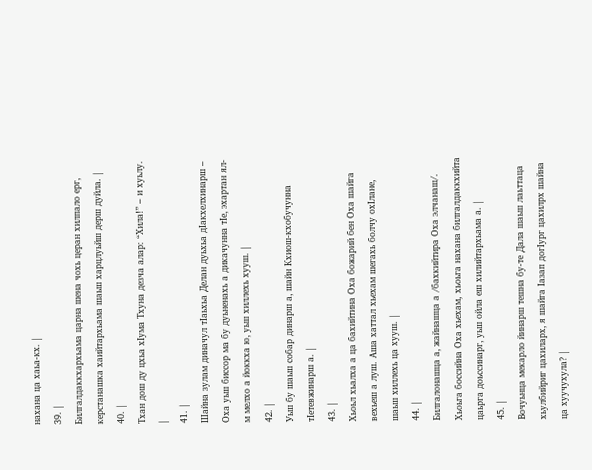нахана ца хаьа-кх. |
39. |
Билгалдаккхархьама царна шена чохь церан хилпало ерг‚ керстанашка хаийтархьама шаьш харцлуьйш дерш дуйла. |
40. |
Тхан дош ду цхьа хIума Тхуна дезча алар: “Хила!” – и хуьлу. |
41. |
Шайна зулам диначул тIаьхьа Делан дуьхьа дIакхелхинарш – Оха уьш биссор ма бу дуьненахь а дикачунна тIе‚ эхартан ял-м мелхо а йоккха ю‚ уьш хиллехь хууш. |
42. |
Уьш бу шаьш собар динарш а‚ шайн Кхиош-кхобучунна тIетевжинарш а. |
43. |
Хьоьл хьалха а ца бахийтина Оха божарий бен Оха шайга вехьеш а луш. Аша хаттал хьехам шегахь болчу охIлане, шаьш хиллехь ца хууш. |
44. |
Билгалонашца а‚ жайнашца а /бахкийтира Оха элчанаш/. Хьоьга боссийна Оха хьехам, хьоьга нахана билгалдаккхийта цаьрга доьссинарг‚ уьш ойла еш хилийтархьама а. |
45. |
Вочуьнца мекарло йинарш тешна бу-те Дала шаьш лаьттаца хьулбийриг цахиларх‚ я шайга Iазап догIург цахилрх шайна ца хуучухула? |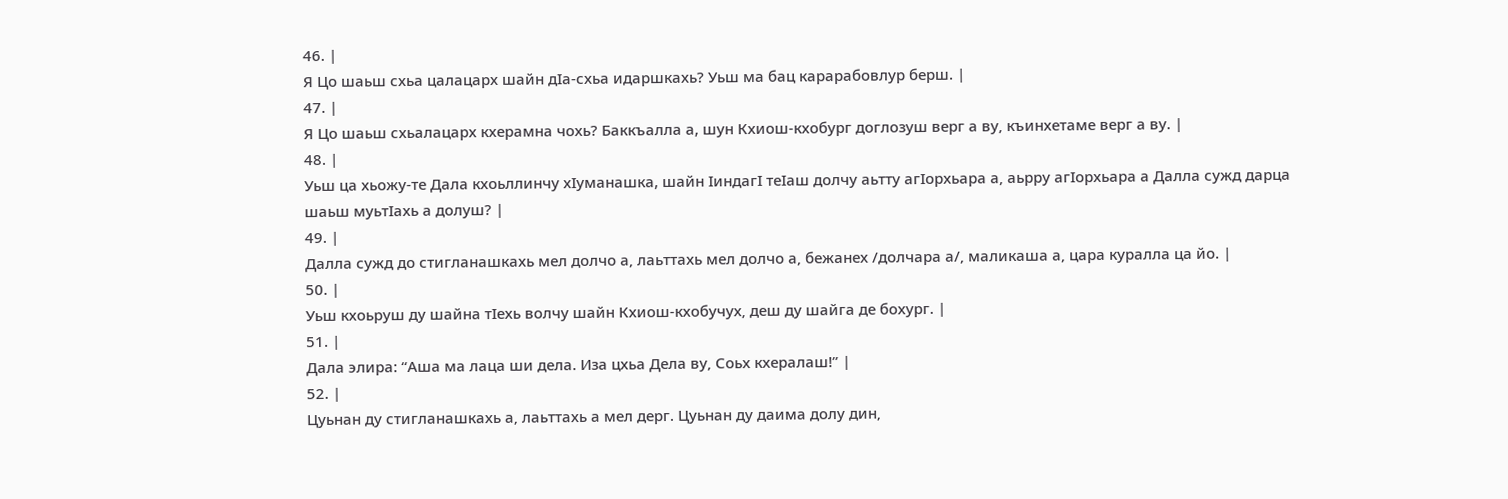46. |
Я Цо шаьш схьа цалацарх шайн дIа-схьа идаршкахь? Уьш ма бац карарабовлур берш. |
47. |
Я Цо шаьш схьалацарх кхерамна чохь? Баккъалла а, шун Кхиош-кхобург доглозуш верг а ву‚ къинхетаме верг а ву. |
48. |
Уьш ца хьожу-те Дала кхоьллинчу хIуманашка, шайн IиндагI теIаш долчу аьтту агIорхьара а‚ аьрру агIорхьара а Далла сужд дарца шаьш муьтIахь а долуш? |
49. |
Далла сужд до стигланашкахь мел долчо а‚ лаьттахь мел долчо а‚ бежанех /долчара а/‚ маликаша а‚ цара куралла ца йо. |
50. |
Уьш кхоьруш ду шайна тIехь волчу шайн Кхиош-кхобучух‚ деш ду шайга де бохург. |
51. |
Дала элира: “Аша ма лаца ши дела. Иза цхьа Дела ву‚ Соьх кхералаш!” |
52. |
Цуьнан ду стигланашкахь а‚ лаьттахь а мел дерг. Цуьнан ду даима долу дин‚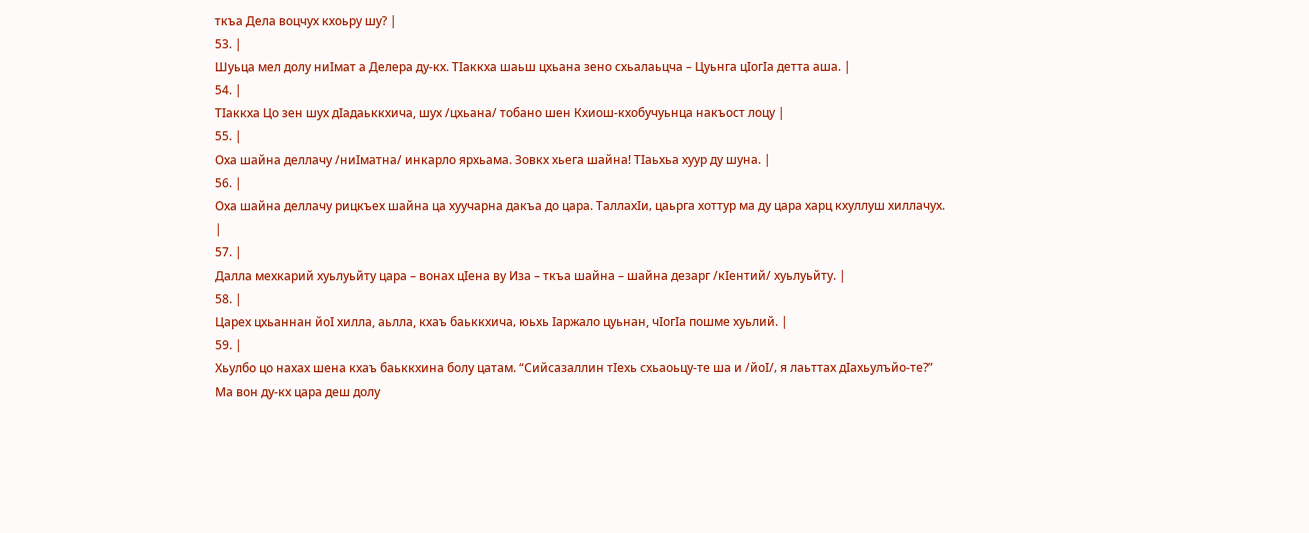ткъа Дела воцчух кхоьру шу? |
53. |
Шуьца мел долу ниIмат а Делера ду-кх. ТIаккха шаьш цхьана зено схьалаьцча – Цуьнга цIогIа детта аша. |
54. |
ТIаккха Цо зен шух дIадаьккхича, шух /цхьана/ тобано шен Кхиош-кхобучуьнца накъост лоцу |
55. |
Оха шайна деллачу /ниIматна/ инкарло ярхьама. Зовкх хьега шайна! ТIаьхьа хуур ду шуна. |
56. |
Оха шайна деллачу рицкъех шайна ца хуучарна дакъа до цара. ТаллахIи‚ цаьрга хоттур ма ду цара харц кхуллуш хиллачух. |
57. |
Далла мехкарий хуьлуьйту цара – вонах цIена ву Иза – ткъа шайна – шайна дезарг /кIентий/ хуьлуьйту. |
58. |
Царех цхьаннан йоI хилла, аьлла, кхаъ баьккхича‚ юьхь Iаржало цуьнан, чIогIа пошме хуьлий. |
59. |
Хьулбо цо нахах шена кхаъ баьккхина болу цатам. “Сийсазаллин тIехь схьаоьцу-те ша и /йоI/‚ я лаьттах дIахьулъйо-те?” Ма вон ду-кх цара деш долу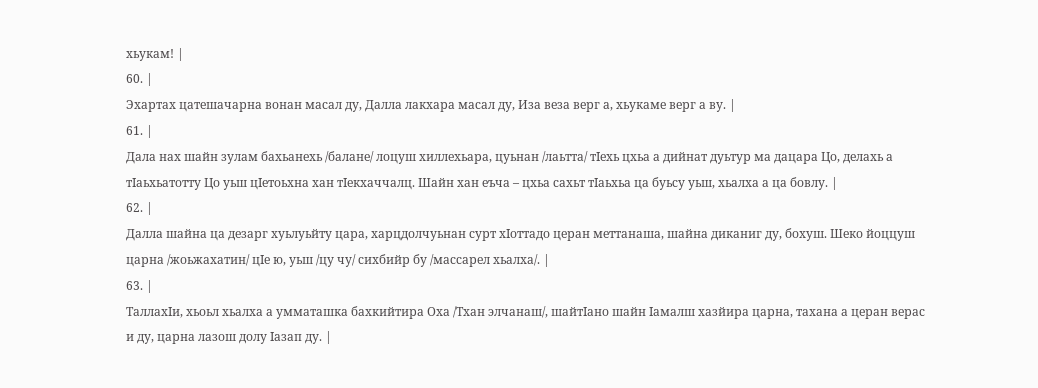хьукам! |
60. |
Эхартах цатешачарна вонан масал ду‚ Далла лакхара масал ду‚ Иза веза верг а‚ хьукаме верг а ву. |
61. |
Дала нах шайн зулам бахьанехь /балане/ лоцуш хиллехьара‚ цуьнан /лаьтта/ тIехь цхьа а дийнат дуьтур ма дацара Цо‚ делахь а тIаьхьатотту Цо уьш цIетоьхна хан тIекхаччалц. Шайн хан еъча – цхьа сахьт тIаьхьа ца буьсу уьш‚ хьалха а ца бовлу. |
62. |
Далла шайна ца дезарг хуьлуьйту цара‚ харцдолчуьнан сурт хIоттадо церан меттанаша, шайна диканиг ду‚ бохуш. Шеко йоццуш царна /жоьжахатин/ цIе ю‚ уьш /цу чу/ сихбийр бу /массарел хьалха/. |
63. |
ТаллахIи‚ хьоьл хьалха а умматашка бахкийтира Оха /Тхан элчанаш/‚ шайтIано шайн Iамалш хазйира царна‚ тахана а церан верас и ду‚ царна лазош долу Iазап ду. |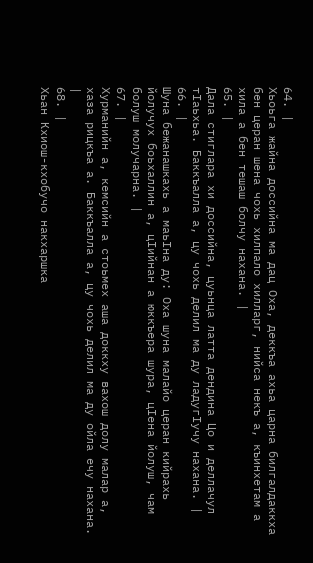64. |
Хьоьга жайна доссийна ма дац Оха, деккъа ахьа царна билгалдаккха бен церан шена чохь хилпало хилларг, нийса некъ а‚ къинхетам а хила а бен тешаш болчу нахана. |
65. |
Дала стиглара хи доссийна‚ цуьнца латта дендина Цо и деллачул тIаьхьа. Баккъалла а, цу чохь делил ма ду ладугIучу нахана. |
66. |
Шуна бежанашкахь а маьIна ду: Оха шуна малайо церан кийрахь йолучух боьхаллин а‚ цIийнан а юккъера шура‚ цIена йолуш‚ чам болуш молучарна. |
67. |
Хурманийн а‚ кемсийн а стоьмех аша доккху вахош долу малар а‚ хаза рицкъа а. Баккъалла а, цу чохь делил ма ду ойла ечу нахана. |
68. |
Хьан Кхиош-кхобучо накхаршка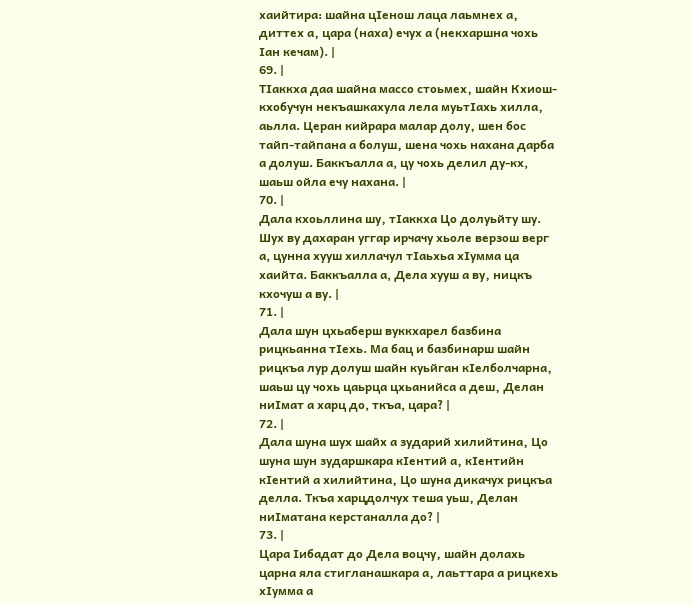хаийтира: шайна цIенош лаца лаьмнех а‚ диттех а‚ цара (наха) ечух а (некхаршна чохь Iан кечам). |
69. |
ТIаккха даа шайна массо стоьмех‚ шайн Кхиош-кхобучун некъашкахула лела муьтIахь хилла‚ аьлла. Церан кийрара малар долу‚ шен бос тайп-тайпана а болуш‚ шена чохь нахана дарба а долуш. Баккъалла а, цу чохь делил ду-кх, шаьш ойла ечу нахана. |
70. |
Дала кхоьллина шу‚ тIаккха Цо долуьйту шу. Шух ву дахаран уггар ирчачу хьоле верзош верг а, цунна хууш хиллачул тIаьхьа хIумма ца хаийта. Баккъалла а, Дела хууш а ву‚ ницкъ кхочуш а ву. |
71. |
Дала шун цхьаберш вуккхарел базбина рицкьанна тIехь. Ма бац и базбинарш шайн рицкъа лур долуш шайн куьйган кIелболчарна‚ шаьш цу чохь цаьрца цхьанийса а деш‚ Делан ниIмат а харц до, ткъа, цара? |
72. |
Дала шуна шух шайх а зударий хилийтина‚ Цо шуна шун зударшкара кIентий а‚ кIентийн кIентий а хилийтина‚ Цо шуна дикачух рицкъа делла. Ткъа харцдолчух теша уьш‚ Делан ниIматана керстаналла до? |
73. |
Цара Iибадат до Дела воцчу‚ шайн долахь царна яла стигланашкара а‚ лаьттара а рицкехь хIумма а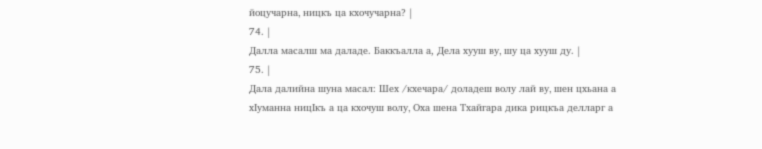йоцучарна‚ ницкъ ца кхочучарна? |
74. |
Далла масалш ма даладе. Баккъалла а, Дела хууш ву‚ шу ца хууш ду. |
75. |
Дала далийна шуна масал: Шех /кхечара/ доладеш волу лай ву‚ шен цхьана а хIуманна ницIкъ а ца кхочуш волу‚ Оха шена Тхайгара дика рицкъа делларг а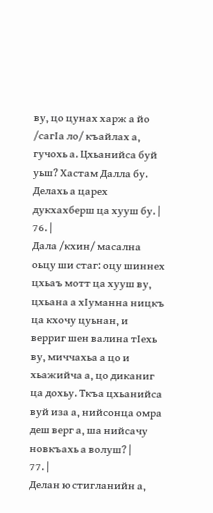ву‚ цо цунах харж а йо /сагIа ло/ къайлах а‚ гучохь а. Цхьанийса буй уьш? Хастам Далла бу. Делахь а царех дукхахберш ца хууш бу. |
76. |
Дала /кхин/ масална оьцу ши стаг: оцу шиннех цхьаъ мотт ца хууш ву‚ цхьана а хIуманна ницкъ ца кхочу цуьнан‚ и верриг шен валина тIехь ву‚ миччахьа а цо и хьажийча а‚ цо диканиг ца дохьу. Ткъа цхьанийса вуй иза а‚ нийсонца омра деш верг а‚ ша нийсачу новкъахь а волуш? |
77. |
Делан ю стигланийн а‚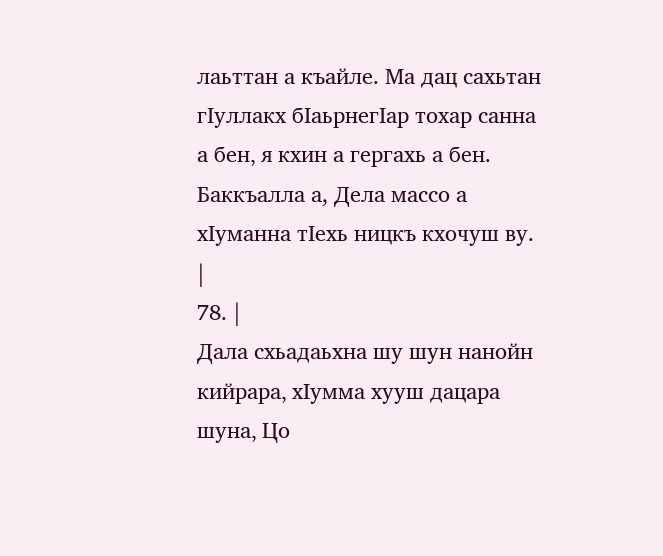лаьттан а къайле. Ма дац сахьтан гIуллакх бIаьрнегIар тохар санна а бен‚ я кхин а гергахь а бен. Баккъалла а, Дела массо а хIуманна тIехь ницкъ кхочуш ву. |
78. |
Дала схьадаьхна шу шун нанойн кийрара‚ хIумма хууш дацара шуна‚ Цо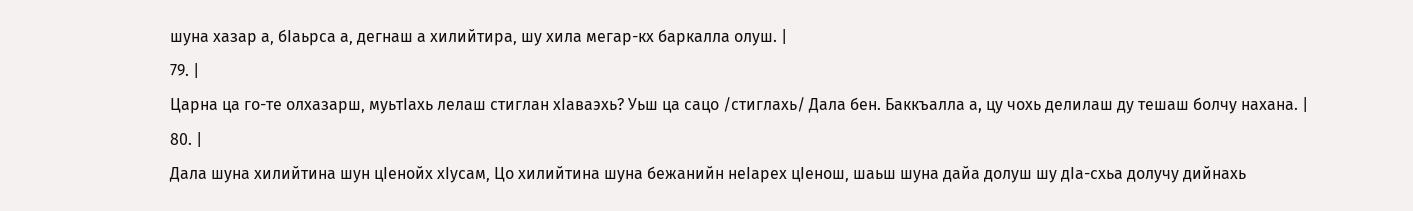шуна хазар а‚ бIаьрса а‚ дегнаш а хилийтира‚ шу хила мегар-кх баркалла олуш. |
79. |
Царна ца го-те олхазарш‚ муьтIахь лелаш стиглан хIаваэхь? Уьш ца сацо /стиглахь/ Дала бен. Баккъалла а, цу чохь делилаш ду тешаш болчу нахана. |
80. |
Дала шуна хилийтина шун цIенойх хIусам‚ Цо хилийтина шуна бежанийн неIарех цIенош‚ шаьш шуна дайа долуш шу дIа-схьа долучу дийнахь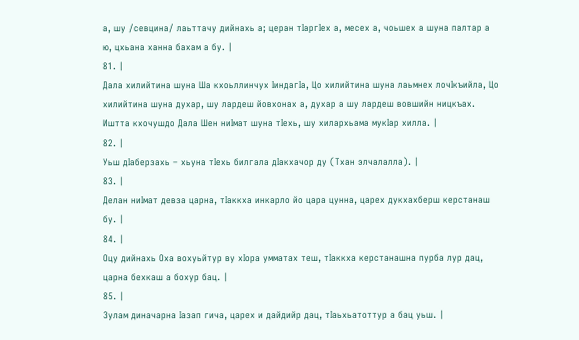а‚ шу /севцина/ лаьттачу дийнахь а; церан тIаргIех а‚ месех а‚ чоьшех а шуна палтар а ю‚ цхьана ханна бахам а бу. |
81. |
Дала хилийтина шуна Ша кхоьллинчух IиндагIа‚ Цо хилийтина шуна лаьмнех лочIкъийла‚ Цо хилийтина шуна духар, шу лардеш йовхонах а‚ духар а шу лардеш вовшийн ницкъах. Иштта кхочушдо Дала Шен ниIмат шуна тIехь, шу хилархьама мукIар хилла. |
82. |
Уьш дIаберзахь – хьуна тIехь билгала дIакхачор ду (Тхан элчалалла). |
83. |
Делан ниIмат девза царна‚ тIаккха инкарло йо цара цунна‚ царех дукхахберш керстанаш бу. |
84. |
Оцу дийнахь Оха вохуьйтур ву хIора умматах теш‚ тIаккха керстанашна пурба лур дац‚ царна бехкаш а бохур бац. |
85. |
Зулам диначарна Iазап гича‚ царех и дайдийр дац‚ тIаьхьатоттур а бац уьш. |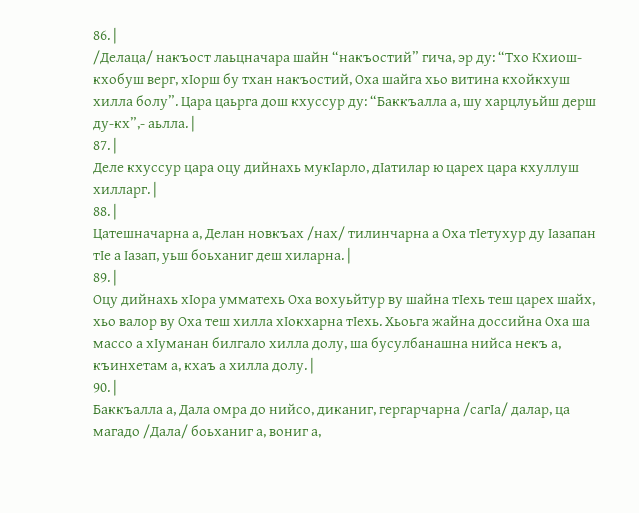86. |
/Делаца/ накъост лаьцначара шайн “накъостий” гича‚ эр ду: “Тхо Кхиош-кхобуш верг‚ хIорш бу тхан накъостий‚ Оха шайга хьо витина кхойкхуш хилла болу”. Цара цаьрга дош кхуссур ду: “Баккъалла а, шу харцлуьйш дерш ду-кх”‚- аьлла. |
87. |
Деле кхуссур цара оцу дийнахь мукIарло‚ дIатилар ю царех цара кхуллуш хилларг. |
88. |
Цатешначарна а‚ Делан новкъах /нах/ тилинчарна а Оха тIетухур ду Iазапан тIе а Iазап, уьш боьханиг деш хиларна. |
89. |
Оцу дийнахь хIора умматехь Оха вохуьйтур ву шайна тIехь теш царех шайх‚ хьо валор ву Оха теш хилла хIокхарна тIехь. Хьоьга жайна доссийна Оха ша массо а хIуманан билгало хилла долу‚ ша бусулбанашна нийса некъ а‚ къинхетам а‚ кхаъ а хилла долу. |
90. |
Баккъалла а, Дала омра до нийсо‚ диканиг‚ гергарчарна /сагIа/ далар‚ ца магадо /Дала/ боьханиг а‚ вониг а‚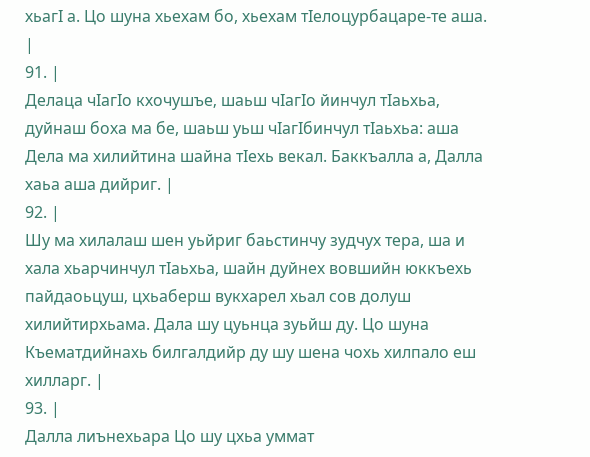хьагI а. Цо шуна хьехам бо, хьехам тIелоцурбацаре-те аша. |
91. |
Делаца чIагIо кхочушъе‚ шаьш чIагIо йинчул тIаьхьа‚ дуйнаш боха ма бе, шаьш уьш чIагIбинчул тIаьхьа: аша Дела ма хилийтина шайна тIехь векал. Баккъалла а, Далла хаьа аша дийриг. |
92. |
Шу ма хилалаш шен уьйриг баьстинчу зудчух тера, ша и хала хьарчинчул тIаьхьа‚ шайн дуйнех вовшийн юккъехь пайдаоьцуш‚ цхьаберш вукхарел хьал сов долуш хилийтирхьама. Дала шу цуьнца зуьйш ду. Цо шуна Къематдийнахь билгалдийр ду шу шена чохь хилпало еш хилларг. |
93. |
Далла лиънехьара Цо шу цхьа уммат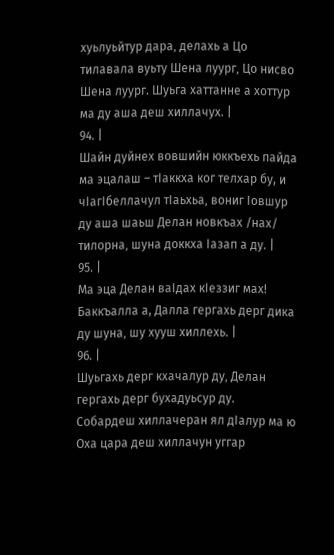хуьлуьйтур дара‚ делахь а Цо тилавала вуьту Шена луург‚ Цо нисво Шена луург. Шуьга хаттанне а хоттур ма ду аша деш хиллачух. |
94. |
Шайн дуйнех вовшийн юккъехь пайда ма эцалаш – тIаккха ког телхар бу, и чIагIбеллачул тIаьхьа‚ вониг Iовшур ду аша шаьш Делан новкъах /нах/ тилорна‚ шуна доккха Iазап а ду. |
95. |
Ма эца Делан ваIдах кIеззиг мах! Баккъалла а, Далла гергахь дерг дика ду шуна‚ шу хууш хиллехь. |
96. |
Шуьгахь дерг кхачалур ду‚ Делан гергахь дерг бухадуьсур ду. Собардеш хиллачеран ял дIалур ма ю Оха цара деш хиллачун уггар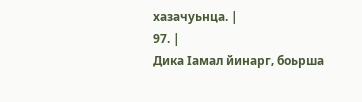хазачуьнца. |
97. |
Дика Iамал йинарг‚ боьрша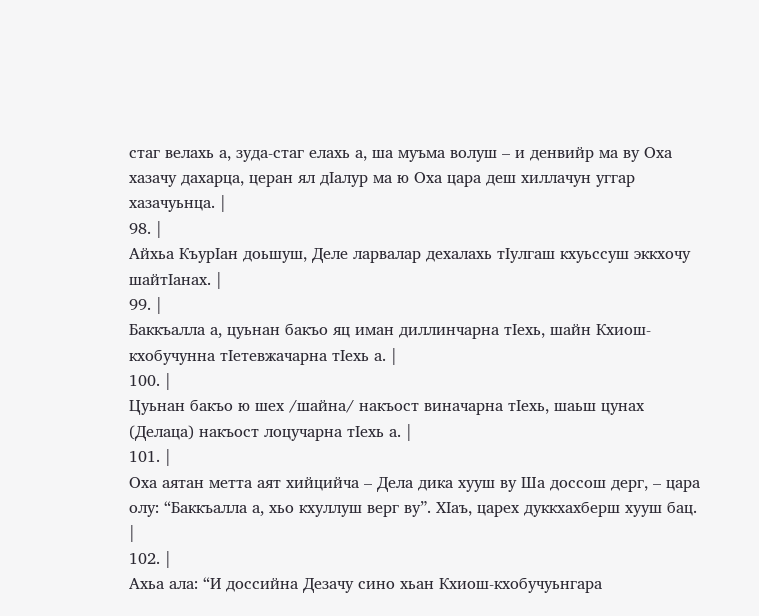стаг велахь а‚ зуда-стаг елахь а‚ ша муъма волуш – и денвийр ма ву Оха хазачу дахарца‚ церан ял дIалур ма ю Оха цара деш хиллачун уггар хазачуьнца. |
98. |
Айхьа КъурIан доьшуш‚ Деле ларвалар дехалахь тIулгаш кхуьссуш эккхочу шайтIанах. |
99. |
Баккъалла а, цуьнан бакъо яц иман диллинчарна тIехь‚ шайн Кхиош-кхобучунна тIетевжачарна тIехь а. |
100. |
Цуьнан бакъо ю шех /шайна/ накъост виначарна тIехь‚ шаьш цунах (Делаца) накъост лоцучарна тIехь а. |
101. |
Оха аятан метта аят хийцийча – Дела дика хууш ву Ша доссош дерг‚ – цара олу: “Баккъалла а, хьо кхуллуш верг ву”. ХIаъ‚ царех дуккхахберш хууш бац. |
102. |
Ахьа ала: “И доссийна Дезачу сино хьан Кхиош-кхобучуьнгара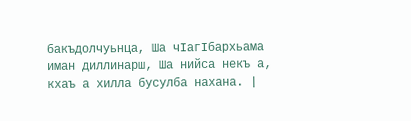бакъдолчуьнца, Ша чIагIбархьама иман диллинарш‚ Ша нийса некъ а‚ кхаъ а хилла бусулба нахана. |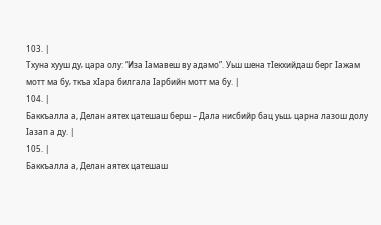103. |
Тхуна хууш ду‚ цара олу: “Иза Iамавеш ву адамо”. Уьш шена тIекхийдаш берг Iажам мотт ма бу‚ ткъа хIара билгала Iарбийн мотт ма бу. |
104. |
Баккъалла а, Делан аятех цатешаш берш – Дала нисбийр бац уьш‚ царна лазош долу Iазап а ду. |
105. |
Баккъалла а, Делан аятех цатешаш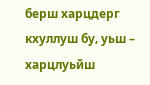берш харцдерг кхуллуш бу‚ уьш – харцлуьйш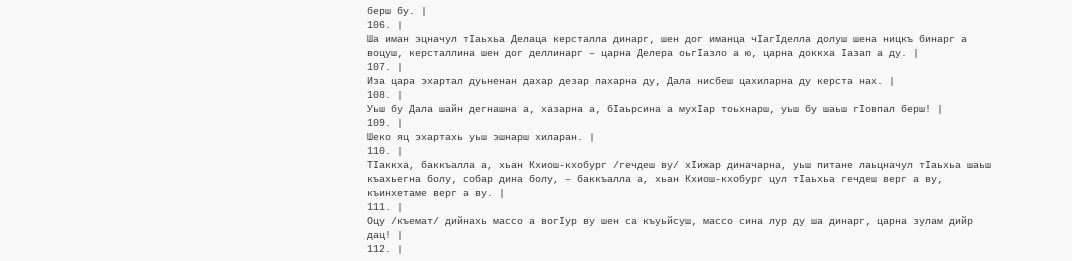берш бу. |
106. |
Ша иман эцначул тIаьхьа Делаца керсталла динарг‚ шен дог иманца чIагIделла долуш шена ницкъ бинарг а воцуш‚ керсталлина шен дог деллинарг – царна Делера оьгIазло а ю‚ царна доккха Iазап а ду. |
107. |
Иза цара эхартал дуьненан дахар дезар лахарна ду‚ Дала нисбеш цахиларна ду керста нах. |
108. |
Уьш бу Дала шайн дегнашна а‚ хазарна а‚ бIаьрсина а мухIар тоьхнарш‚ уьш бу шаьш гIовпал берш! |
109. |
Шеко яц эхартахь уьш эшнарш хиларан. |
110. |
ТIаккха, баккъалла а, хьан Кхиош-кхобург /гечдеш ву/ хIижар диначарна, уьш питане лаьцначул тIаьхьа шаьш къахьегна болу‚ собар дина болу, – баккъалла а, хьан Кхиош-кхобург цул тIаьхьа гечдеш верг а ву‚ къинхетаме верг а ву. |
111. |
Оцу /къемат/ дийнахь массо а вогIур ву шен са къуьйсуш‚ массо сина лур ду ша динарг‚ царна зулам дийр дац! |
112. |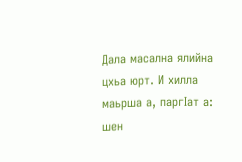Дала масална ялийна цхьа юрт. И хилла маьрша а‚ паргIат а: шен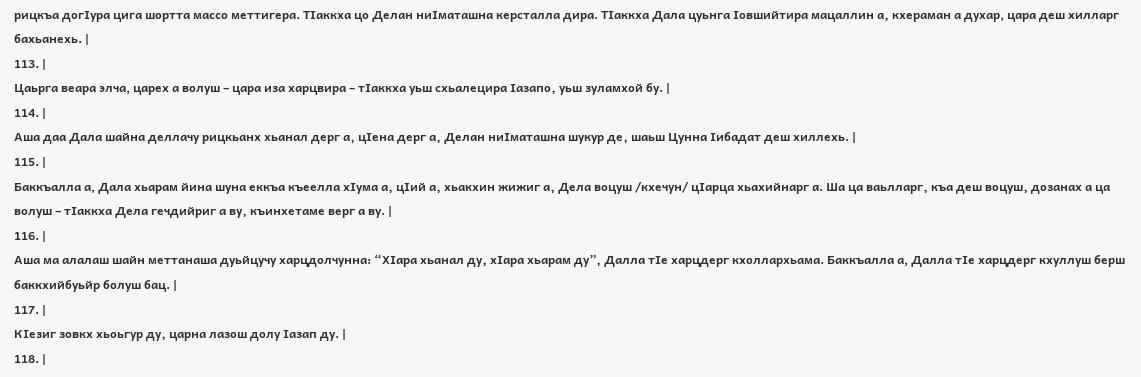рицкъа догIура цига шортта массо меттигера. ТIаккха цо Делан ниIматашна керсталла дира. ТIаккха Дала цуьнга Iовшийтира мацаллин а‚ кхераман а духар, цара деш хилларг бахьанехь. |
113. |
Цаьрга веара элча, царех а волуш – цара иза харцвира – тIаккха уьш схьалецира Iазапо‚ уьш зуламхой бу. |
114. |
Аша даа Дала шайна деллачу рицкьанх хьанал дерг а‚ цIена дерг а‚ Делан ниIматашна шукур де‚ шаьш Цунна Iибадат деш хиллехь. |
115. |
Баккъалла а, Дала хьарам йина шуна еккъа къеелла хIума а‚ цIий а‚ хьакхин жижиг а‚ Дела воцуш /кхечун/ цIарца хьахийнарг а. Ша ца ваьлларг‚ къа деш воцуш‚ дозанах а ца волуш – тIаккха Дела гечдийриг а ву‚ къинхетаме верг а ву. |
116. |
Аша ма алалаш шайн меттанаша дуьйцучу харцдолчунна: “ХIара хьанал ду‚ хIара хьарам ду”‚ Далла тIе харцдерг кхоллархьама. Баккъалла а, Далла тIе харцдерг кхуллуш берш баккхийбуьйр болуш бац. |
117. |
КIезиг зовкх хьоьгур ду‚ царна лазош долу Iазап ду. |
118. |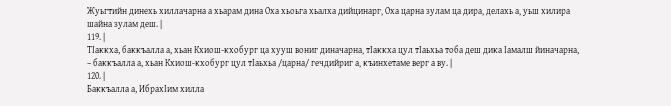Жуьгтийн динехь хиллачарна а хьарам дина Оха хьоьга хьалха дийцинарг‚ Оха царна зулам ца дира‚ делахь а‚ уьш хилира шайна зулам деш. |
119. |
ТIаккха, баккъалла а, хьан Кхиош-кхобург ца хууш вониг диначарна‚ тIаккха цул тIаьхьа тоба деш дика Iамалш йиначарна, – баккъалла а, хьан Кхиош-кхобург цул тIаьхьа /царна/ гечдийриг а‚ къинхетаме верг а ву. |
120. |
Баккъалла а, ИбрахIим хилла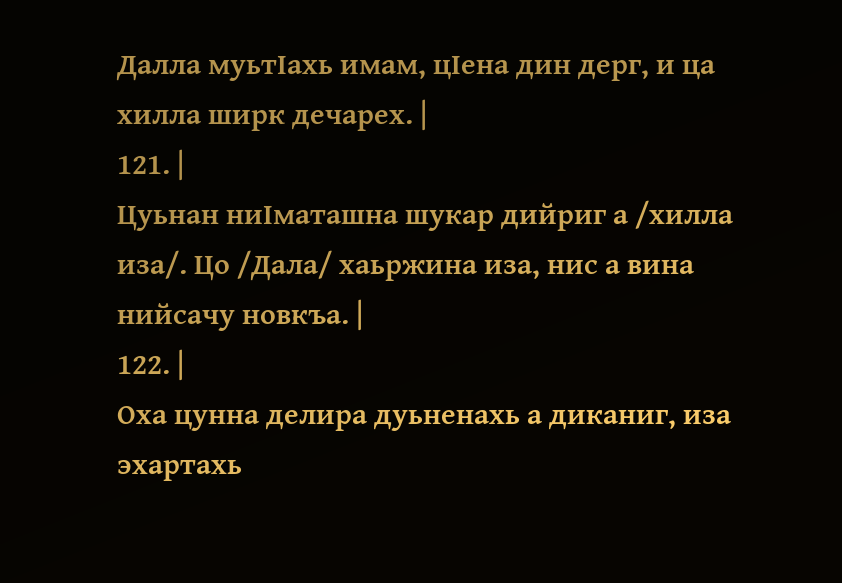Далла муьтIахь имам‚ цIена дин дерг‚ и ца хилла ширк дечарех. |
121. |
Цуьнан ниIматашна шукар дийриг а /хилла иза/. Цо /Дала/ хаьржина иза‚ нис а вина нийсачу новкъа. |
122. |
Оха цунна делира дуьненахь а диканиг‚ иза эхартахь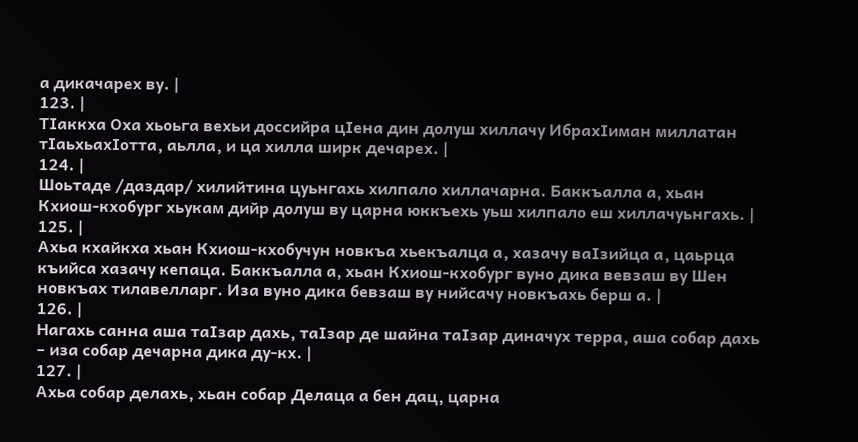а дикачарех ву. |
123. |
ТIаккха Оха хьоьга вехьи доссийра цIена дин долуш хиллачу ИбрахIиман миллатан тIаьхьахIотта‚ аьлла‚ и ца хилла ширк дечарех. |
124. |
Шоьтаде /даздар/ хилийтина цуьнгахь хилпало хиллачарна. Баккъалла а, хьан Кхиош-кхобург хьукам дийр долуш ву царна юккъехь уьш хилпало еш хиллачуьнгахь. |
125. |
Ахьа кхайкха хьан Кхиош-кхобучун новкъа хьекъалца а‚ хазачу ваIзийца а‚ цаьрца къийса хазачу кепаца. Баккъалла а, хьан Кхиош-кхобург вуно дика вевзаш ву Шен новкъах тилавелларг. Иза вуно дика бевзаш ву нийсачу новкъахь берш а. |
126. |
Нагахь санна аша таIзар дахь‚ таIзар де шайна таIзар диначух терра‚ аша собар дахь – иза собар дечарна дика ду-кх. |
127. |
Ахьа собар делахь‚ хьан собар Делаца а бен дац‚ царна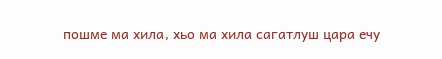пошме ма хила‚ хьо ма хила сагатлуш цара ечу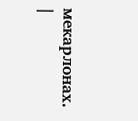мекарлонах. |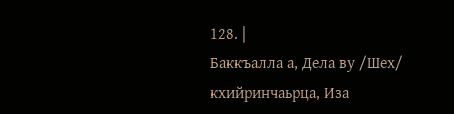128. |
Баккъалла а, Дела ву /Шех/ кхийринчаьрца‚ Иза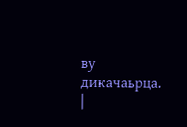ву дикачаьрца. |